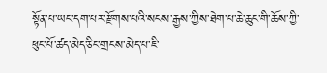སྟོན་པ་ཡང་དག་པར་རྫོགས་པའི་སངས་རྒྱས་ཀྱིས་ཐེག་པ་ཆེ་ཆུང་གི་ཆོས་ཀྱི་ཕུང་པོ་ཚད་མེད་ཅིང་གྲངས་མེད་པ་ཇི་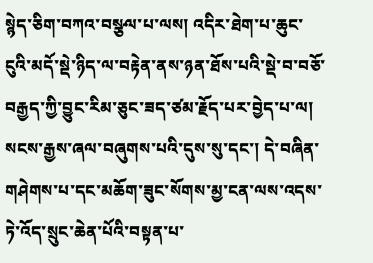སྙེད་ཅིག་བཀའ་བསྩལ་པ་ལས། འདིར་ཐེག་པ་ཆུང་ངུའི་མདོ་སྡེ་ཉིད་ལ་བརྟེན་ནས་ཉན་ཐོས་པའི་སྡེ་བ་བཅོ་བརྒྱད་ཀྱི་བྱུང་རིམ་ཅུང་ཟད་ཙམ་རྗོད་པར་བྱེད་པ་ལ། སངས་རྒྱས་ཞལ་བཞུགས་པའི་དུས་སུ་དང་། དེ་བཞིན་གཤེགས་པ་དང་མཆོག་ཟུང་སོགས་མྱ་ངན་ལས་འདས་ཏེ་འོད་སྲུང་ཆེན་པོའི་བསྟན་པ་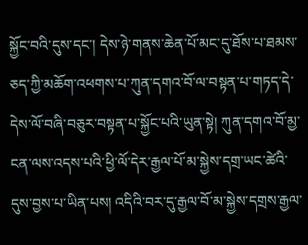སྐྱོང་བའི་དུས་དང་། དེས་ཉེ་གནས་ཆེན་པོ་མང་དུ་ཐོས་པ་ཐམས་ཅད་ཀྱི་མཆོག་འཕགས་པ་ཀུན་དགའ་བོ་ལ་བསྟན་པ་གཏད་དེ་དེས་ལོ་བཞི་བཅུར་བསྟན་པ་སྐྱོང་པའི་ཡུན་སྟེ། ཀུན་དགའ་བོ་མྱ་ངན་ལས་འདས་པའི་ཕྱི་ལོ་དེར་རྒྱལ་པོ་མ་སྐྱེས་དགྲ་ཡང་ཚེའི་དུས་བྱས་པ་ཡིན་པས། འདིའི་བར་དུ་རྒྱལ་བོ་མ་སྐྱེས་དགྲས་རྒྱལ་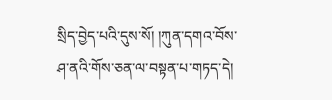སྲིད་བྱེད་པའི་དུས་སོ། །ཀུན་དགའ་བོས་ཤ་ནའི་གོས་ཅན་ལ་བསྟན་པ་གཏད་དེ།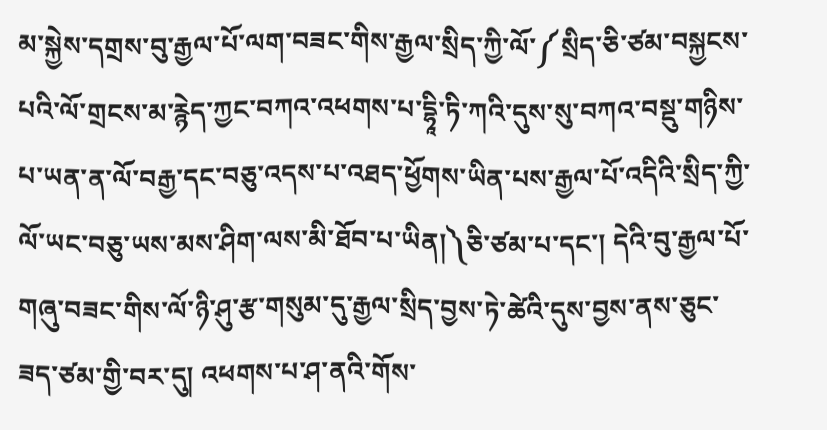མ་སྐྱེས་དགྲས་བུ་རྒྱལ་པོ་ལག་བཟང་གིས་རྒྱལ་སྲིད་ཀྱི་ལོ་༼སྲིད་ཅི་ཙམ་བསྐྱངས་པའི་ལོ་གྲངས་མ་རྙེད་ཀྱང་བཀའ་འཕགས་པ་དྷཱི་ཏི་ཀའི་དུས་སུ་བཀའ་བསྡུ་གཉིས་པ་ཡན་ན་ལོ་བརྒྱ་དང་བཅུ་འདས་པ་འཐད་ཕྱོགས་ཡིན་པས་རྒྱལ་པོ་འདིའི་སྲིད་ཀྱི་ལོ་ཡང་བཅུ་ཡས་མས་ཤིག་ལས་མི་ཐོབ་པ་ཡིན།༽ཅི་ཙམ་པ་དང་། དེའི་བུ་རྒྱལ་པོ་གཞུ་བཟང་གིས་ལོ་ཉི་ཤུ་རྩ་གསུམ་དུ་རྒྱལ་སྲིད་བྱས་ཏེ་ཚེའི་དུས་བྱས་ནས་ཅུང་ཟད་ཙམ་གྱི་བར་དུ། འཕགས་པ་ཤ་ནའི་གོས་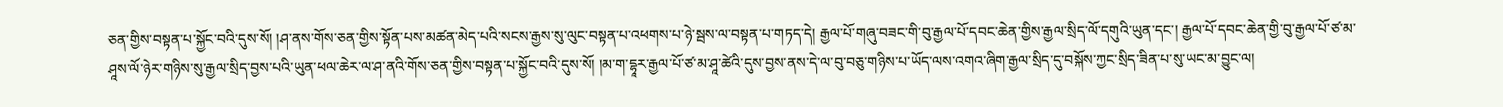ཅན་གྱིས་བསྟན་པ་སྐྱོང་བའི་དུས་སོ། །ཤ་ནས་གོས་ཅན་གྱིས་སྟོན་པས་མཚན་མེད་པའི་སངས་རྒྱས་སུ་ལུང་བསྟན་པ་འཕགས་པ་ཉེ་སྦས་ལ་བསྟན་པ་གཏད་དེ། རྒྱལ་པོ་གཞུ་བཟང་གི་བུ་རྒྱལ་པོ་དབང་ཆེན་གྱིས་རྒྱལ་སྲིད་ལོ་དགུའི་ཡུན་དང་། རྒྱལ་པོ་དབང་ཆེན་གྱི་བུ་རྒྱལ་པོ་ཙ་མ་ཤཱས་ལོ་ཉེར་གཉིས་སུ་རྒྱལ་སྲིད་བྱས་པའི་ཡུན་ཕལ་ཆེར་ལ་ཤ་ནའི་གོས་ཅན་གྱིས་བསྟན་པ་སྐྱོང་བའི་དུས་སོ། །མ་ག་དྷཱར་རྒྱལ་པོ་ཙ་མ་ཤཱ་ཚེའི་དུས་བྱས་ནས་དེ་ལ་བུ་བཅུ་གཉིས་པ་ཡོད་ལས་འགའ་ཞིག་རྒྱལ་སྲིད་དུ་བསྐོས་ཀྱང་སྲིད་ཟིན་པ་སུ་ཡང་མ་བྱུང་ལ།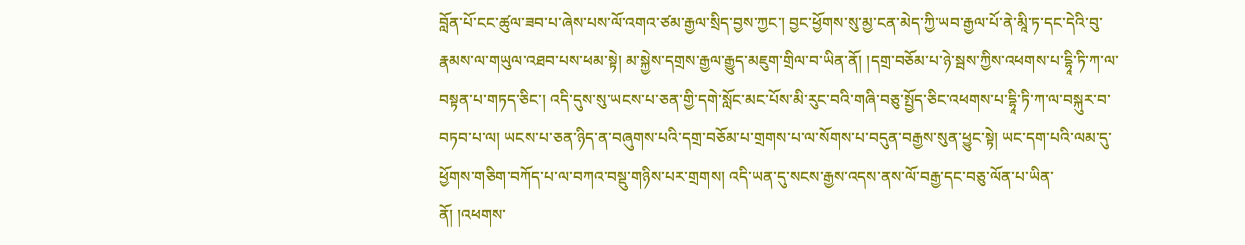བློན་པོ་ངང་ཚུལ་ཟབ་པ་ཞེས་པས་ལོ་འགའ་ཙམ་རྒྱལ་སྲིད་བྱས་ཀྱང་། བྱང་ཕྱོགས་སུ་མྱ་ངན་མེད་ཀྱི་ཡབ་རྒྱལ་པོ་ནེ་མཱི་ཏ་དང་དེའི་བུ་རྣམས་ལ་གཡུལ་འཐབ་པས་ཕམ་སྟེ། མ་སྐྱེས་དགྲས་རྒྱལ་རྒྱུད་མཇུག་གྲིལ་བ་ཡིན་ནོ། །དགྲ་བཅོམ་པ་ཉེ་སྦས་ཀྱིས་འཕགས་པ་དྷཱི་ཏི་ཀ་ལ་བསྟན་པ་གཏད་ཅིང་། འདི་དུས་སུ་ཡངས་པ་ཅན་གྱི་དགེ་སློང་མང་པོས་མི་རུང་བའི་གཞི་བཅུ་སྤྱོད་ཅིང་འཕགས་པ་དྷཱི་ཏི་ཀ་ལ་བསྐུར་བ་བཏབ་པ་ལ། ཡངས་པ་ཅན་ཉིད་ན་བཞུགས་པའི་དགྲ་བཅོམ་པ་གྲགས་པ་ལ་སོགས་པ་བདུན་བརྒྱས་སུན་ཕྱུང་སྟེ། ཡང་དག་པའི་ལམ་དུ་ཕྱོགས་གཅིག་བཀོད་པ་ལ་བཀའ་བསྡུ་གཉིས་པར་གྲགས། འདི་ཡན་དུ་སངས་རྒྱས་འདས་ནས་ལོ་བརྒྱ་དང་བཅུ་ལོན་པ་ཡིན་ནོ། །འཕགས་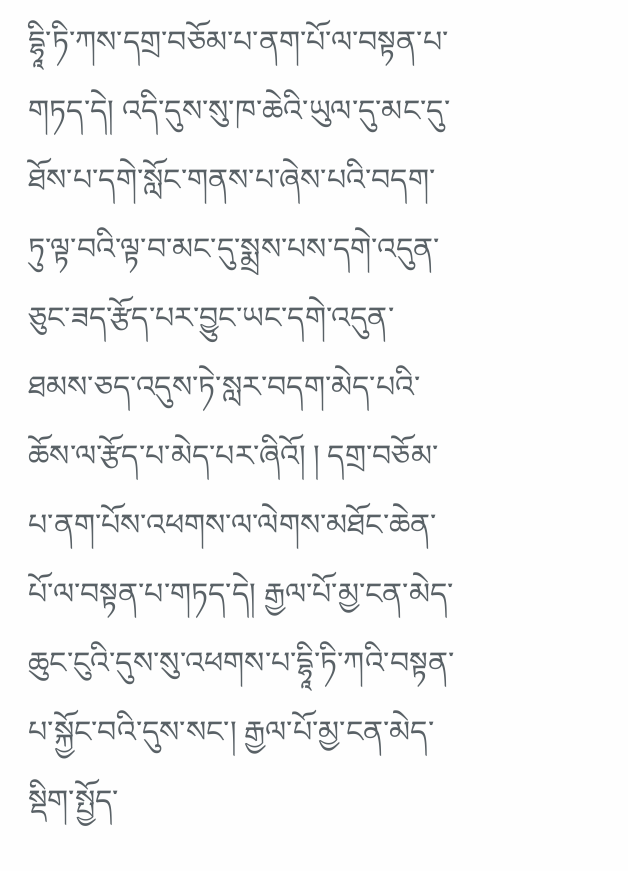དྷཱི་ཏི་ཀས་དགྲ་བཅོམ་པ་ནག་པོ་ལ་བསྟན་པ་གཏད་དེ། འདི་དུས་སུ་ཁ་ཆེའི་ཡུལ་དུ་མང་དུ་ཐོས་པ་དགེ་སློང་གནས་པ་ཞེས་པའི་བདག་ཏུ་ལྟ་བའི་ལྟ་བ་མང་དུ་སྨྲས་པས་དགེ་འདུན་ཅུང་ཟད་རྩོད་པར་བྱུང་ཡང་དགེ་འདུན་ཐམས་ཅད་འདུས་ཏེ་སླར་བདག་མེད་པའི་ཆོས་ལ་རྩོད་པ་མེད་པར་ཞིའོ། ། དགྲ་བཅོམ་པ་ནག་པོས་འཕགས་ལ་ལེགས་མཐོང་ཆེན་པོ་ལ་བསྟན་པ་གཏད་དེ། རྒྱལ་པོ་མྱ་ངན་མེད་ཆུང་ངུའི་དུས་སུ་འཕགས་པ་དྷཱི་ཏི་ཀའི་བསྟན་པ་སྐྱོང་བའི་དུས་སང་། རྒྱལ་པོ་མྱ་ངན་མེད་སྡིག་སྤྱོད་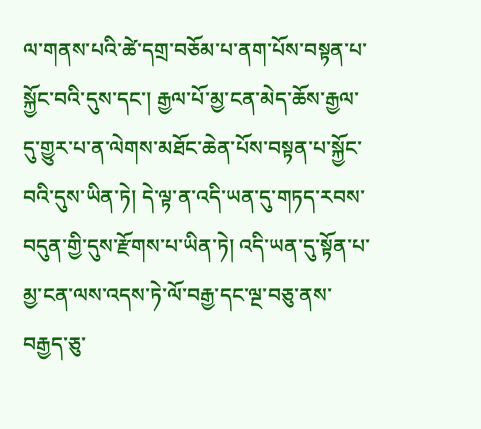ལ་གནས་པའི་ཚེ་དགྲ་བཅོམ་པ་ནག་པོས་བསྟན་པ་སྐྱོང་བའི་དུས་དང་། རྒྱལ་པོ་མྱ་ངན་མེད་ཆོས་རྒྱལ་དུ་གྱུར་པ་ན་ལེགས་མཐོང་ཆེན་པོས་བསྟན་པ་སྐྱོང་བའི་དུས་ཡིན་ཏེ། དེ་ལྟ་ན་འདི་ཡན་དུ་གཏད་རབས་བདུན་གྱི་དུས་རྫོགས་པ་ཡིན་ཏེ། འདི་ཡན་དུ་སྟོན་པ་མྱ་ངན་ལས་འདས་ཏེ་ལོ་བརྒྱ་དང་ལྔ་བཅུ་ནས་བརྒྱད་ཅུ་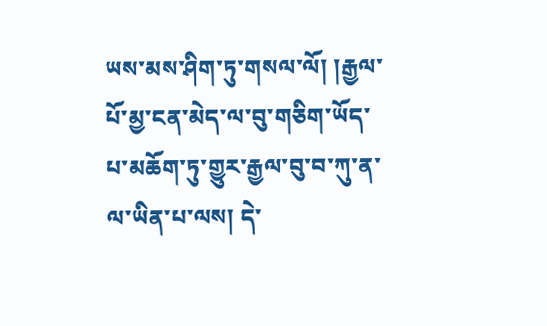ཡས་མས་ཤིག་ཏུ་གསལ་ལོ། །རྒྱལ་པོ་མྱ་ངན་མེད་ལ་བུ་གཅིག་ཡོད་པ་མཆོག་ཏུ་གྱུར་རྒྱལ་བུ་བ་ཀུ་ན་ལ་ཡིན་པ་ལས། དེ་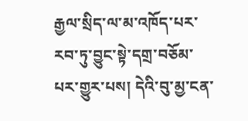རྒྱལ་སྲིད་ལ་མ་འཁོད་པར་རབ་ཏུ་བྱུང་སྟེ་དགྲ་བཅོམ་པར་གྱུར་པས། དེའི་བུ་མྱ་ངན་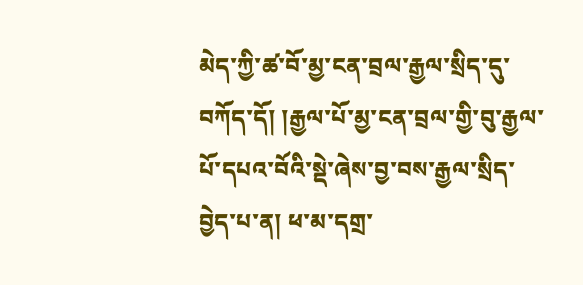མེད་ཀྱི་ཚ་བོ་མྱ་ངན་བྲལ་རྒྱལ་སྲིད་དུ་བཀོད་དོ། །རྒྱལ་པོ་མྱ་ངན་བྲལ་གྱི་བུ་རྒྱལ་པོ་དཔའ་བོའི་སྡེ་ཞེས་བྱ་བས་རྒྱལ་སྲིད་བྱེད་པ་ན། ཕ་མ་དགྲ་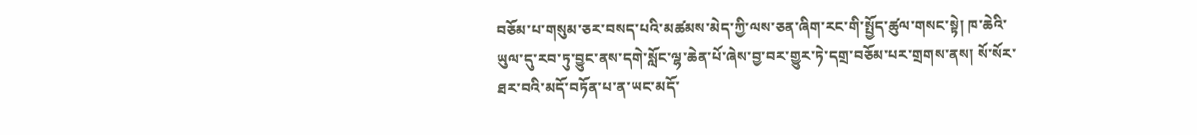བཅོམ་པ་གསུམ་ཅར་བསད་པའི་མཚམས་མེད་ཀྱི་ལས་ཅན་ཞིག་རང་གི་སྤྱོད་ཚུལ་གསང་སྟེ། ཁ་ཆེའི་ཡུལ་དུ་རབ་ཏུ་བྱུང་ནས་དགེ་སློང་ལྷ་ཆེན་པོ་ཞེས་བྱ་བར་གྱུར་ཏེ་དགྲ་བཅོམ་པར་གྲགས་ནས། སོ་སོར་ཐར་བའི་མདོ་བཏོན་པ་ན་ཡང་མདོ་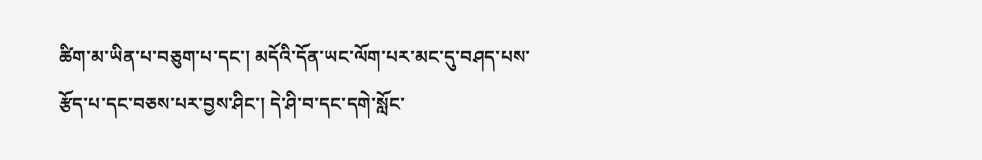ཚིག་མ་ཡིན་པ་བཅུག་པ་དང་། མདོའི་དོན་ཡང་ལོག་པར་མང་དུ་བཤད་པས་རྩོད་པ་དང་བཅས་པར་བྱས་ཤིང་། དེ་ཤི་བ་དང་དགེ་སློང་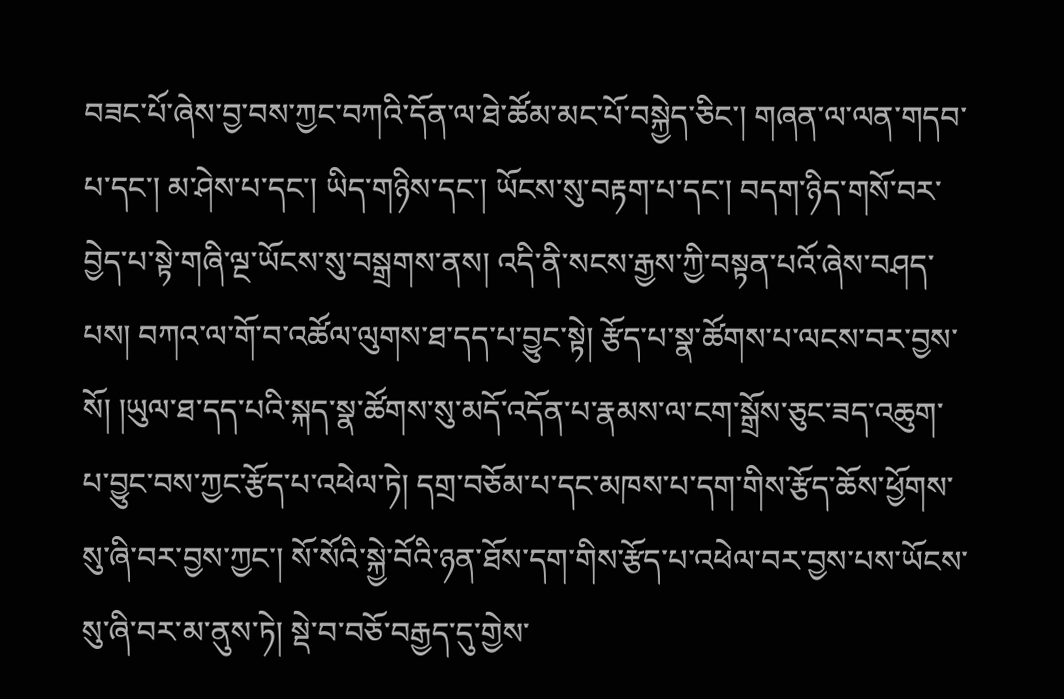བཟང་པོ་ཞེས་བྱ་བས་ཀྱང་བཀའི་དོན་ལ་ཐེ་ཚོམ་མང་པོ་བསྐྱེད་ཅིང་། གཞན་ལ་ལན་གདབ་པ་དང་། མ་ཤེས་པ་དང་། ཡིད་གཉིས་དང་། ཡོངས་སུ་བརྟག་པ་དང་། བདག་ཉིད་གསོ་བར་བྱེད་པ་སྟེ་གཞི་ལྔ་ཡོངས་སུ་བསྒྲགས་ནས། འདི་ནི་སངས་རྒྱས་ཀྱི་བསྟན་པའོ་ཞེས་བཤད་པས། བཀའ་ལ་གོ་བ་འཚོལ་ལུགས་ཐ་དད་པ་བྱུང་སྟེ། རྩོད་པ་སྣ་ཚོགས་པ་ལངས་བར་བྱས་སོ། །ཡུལ་ཐ་དད་པའི་སྐད་སྣ་ཚོགས་སུ་མདོ་འདོན་པ་རྣམས་ལ་ངག་སྒྲོས་ཅུང་ཟད་འཆུག་པ་བྱུང་བས་ཀྱང་རྩོད་པ་འཕེལ་ཏེ། དགྲ་བཅོམ་པ་དང་མཁས་པ་དག་གིས་རྩོད་ཆོས་ཕྱོགས་སུ་ཞི་བར་བྱས་ཀྱང་། སོ་སོའི་སྐྱེ་བོའི་ཉན་ཐོས་དག་གིས་རྩོད་པ་འཕེལ་བར་བྱས་པས་ཡོངས་སུ་ཞི་བར་མ་ནུས་ཏེ། སྡེ་བ་བཅོ་བརྒྱད་དུ་གྱེས་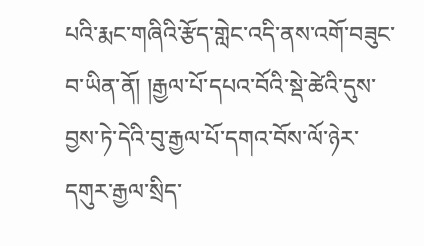པའི་རྨང་གཞིའི་རྩོད་གླེང་འདི་ནས་འགོ་བཟུང་བ་ཡིན་ནོ། །རྒྱལ་པོ་དཔའ་བོའི་སྡེ་ཚེའི་དུས་བྱས་ཏེ་དེའི་བུ་རྒྱལ་པོ་དགའ་བོས་ལོ་ཉེར་དགུར་རྒྱལ་སྲིད་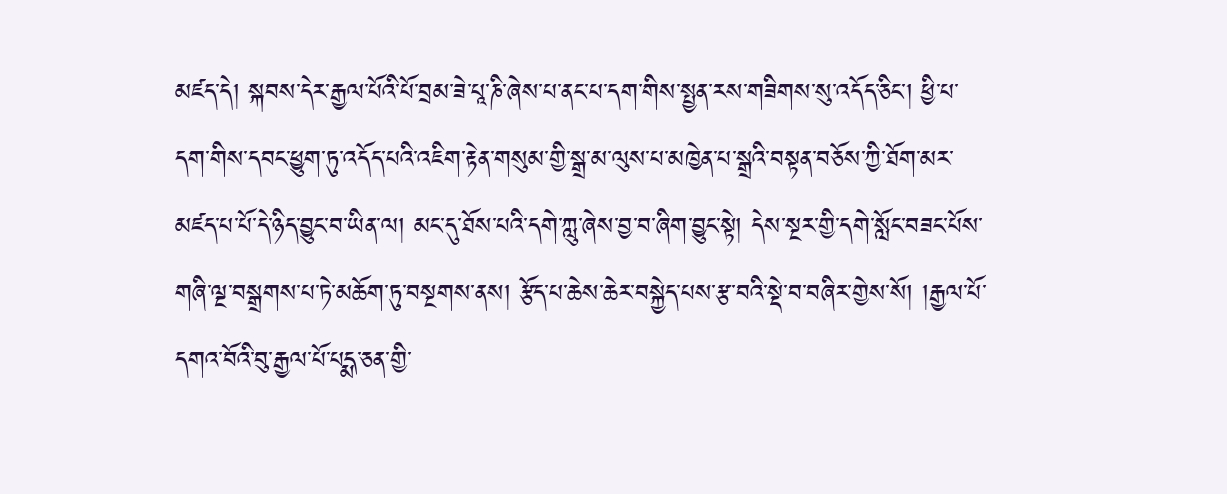མཛད་དེ། སྐབས་དེར་རྒྱལ་པོའི་པོ་བྲམ་ཟེ་པཱ་ཎི་ཞེས་པ་ནང་པ་དག་གིས་སྤྱན་རས་གཟིགས་སུ་འདོད་ཅིང་། ཕྱི་པ་དག་གིས་དབང་ཕྱུག་ཏུ་འདོད་པའི་འཇིག་རྟེན་གསུམ་གྱི་སྒྲ་མ་ལུས་པ་མཁྱེན་པ་སྒྲའི་བསྟན་བཅོས་ཀྱི་ཐོག་མར་མཛད་པ་པོ་དེ་ཉིད་བྱུང་བ་ཡིན་ལ། མང་དུ་ཐོས་པའི་དགེ་ཀླུ་ཞེས་བྱ་བ་ཞིག་བྱུང་སྟེ། དེས་སྔར་གྱི་དགེ་སློང་བཟང་པོས་གཞི་ལྔ་བསྒྲགས་པ་ཏེ་མཆོག་ཏུ་བསྔགས་ནས། རྩོད་པ་ཆེས་ཆེར་བསྐྱེད་པས་རྩ་བའི་སྡེ་བ་བཞིར་གྱེས་སོ། །རྒྱལ་པོ་དགའ་བོའི་བུ་རྒྱལ་པོ་པདྨ་ཅན་གྱི་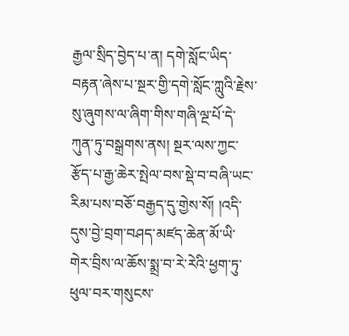རྒྱལ་སྲིད་བྱེད་པ་ན། དགེ་སློང་ཡིད་བརྟན་ཞེས་པ་སྔར་གྱི་དགེ་སློང་ཀླུའི་རྗེས་སུ་ཞུགས་ལ་ཞིག་གིས་གཞི་ལྔ་པོ་དེ་ཀུན་ཏུ་བསྒྲགས་ནས། སྔར་ལས་ཀྱང་རྩོད་པ་རྒྱ་ཆེར་སྤེལ་བས་སྡེ་བ་བཞི་ཡང་རིམ་པས་བཅོ་བརྒྱད་དུ་གྱེས་སོ། །འདི་དུས་བྱེ་བྲག་བཤད་མཛད་ཆེན་མོ་ཡི་གེར་བྲིས་ལ་ཆོས་སྨྲ་བ་རེ་རེའི་ཕྱག་ཏུ་ཕུལ་བར་གསུངས་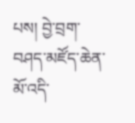པས། བྱེ་བྲག་བཤད་མཛོད་ཆེན་མོ་འདི་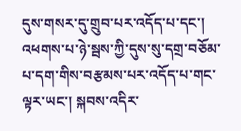དུས་གསར་དུ་གྲུབ་པར་འདོད་པ་དང་། འཕགས་པ་ཉེ་སྦས་ཀྱི་དུས་སུ་དགྲ་བཅོམ་པ་དག་གིས་བརྩམས་པར་འདོད་པ་གང་ལྟར་ཡང་། སྐབས་འདིར་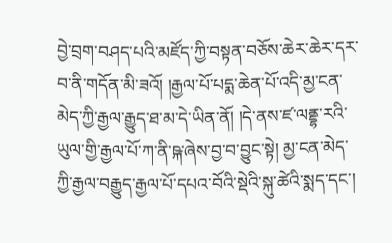བྱེ་བྲག་བཤད་པའི་མཛོད་ཀྱི་བསྟན་བཅོས་ཆེར་ཆེར་དར་བ་ནི་གདོན་མི་ཟའོ། །རྒྱལ་པོ་པདྨ་ཆེན་པོ་འདི་མྱ་ངན་མེད་ཀྱི་རྒྱལ་རྒྱུད་ཐ་མ་དེ་ཡིན་ནོ། །དེ་ནས་ཛ་ལནྡྷ་རའི་ཡུལ་གྱི་རྒྱལ་པོ་ཀ་ནི་ཥྐ་ཞེས་བྱ་བ་བྱུང་སྟེ། མྱ་ངན་མེད་ཀྱི་རྒྱལ་བརྒྱུད་རྒྱལ་པོ་དཔའ་བོའི་སྡེའི་སྐུ་ཚེའི་སྨད་དང་།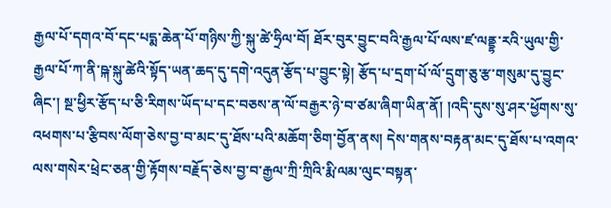རྒྱལ་པོ་དགའ་བོ་དང་པདྨ་ཆེན་པོ་གཉིས་ཀྱི་སྐུ་ཚེ་ཧྲིལ་བོ། ཐོར་བུར་བྱུང་བའི་རྒྱལ་པོ་ལས་ཛ་ལནྡྷ་རའི་ཡུལ་གྱི་རྒྱལ་པོ་ཀ་ནི་ཥྐ་སྐུ་ཚེའི་སྟོད་ཡན་ཆད་དུ་དགེ་འདུན་རྩོད་པ་བྱུང་སྟེ། རྩོད་པ་དྲག་པོ་ལོ་དྲུག་ཅུ་རྩ་གསུམ་དུ་བྱུང་ཞིང་། སྔ་ཕྱིར་རྩོད་པ་ཅི་རིགས་ཡོད་པ་དང་བཅས་ན་ལོ་བརྒྱར་ཉེ་བ་ཙམ་ཞིག་ཡིན་ནོ། །འདི་དུས་སུ་ཤར་ཕྱོགས་སུ་འཕགས་པ་རྩིབས་ལོག་ཅེས་བྱ་བ་མང་དུ་ཐོས་པའི་མཆོག་ཅིག་བྱོན་ནས། དེས་གནས་བརྟན་མང་དུ་ཐོས་པ་འགའ་ལས་གསེར་ཕྲེང་ཅན་གྱི་རྟོགས་བརྗོད་ཅེས་བྱ་བ་རྒྱལ་ཀྲི་ཀྲིའི་རྨི་ལམ་ལུང་བསྟན་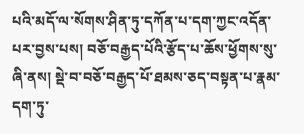པའི་མདོ་ལ་སོགས་ཤིན་ཏུ་དཀོན་པ་དག་ཀྱང་འདོན་པར་བྱས་པས། བཅོ་བརྒྱད་པོའི་རྩོད་པ་ཆོས་ཕྱོགས་སུ་ཞི་ནས། སྡེ་བ་བཅོ་བརྒྱད་པོ་ཐམས་ཅད་བསྟན་པ་རྣམ་དག་ཏུ་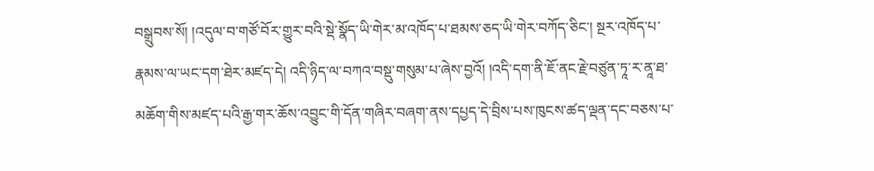བསྒྲུབས་སོ། །འདུལ་བ་གཙོ་བོར་གྱུར་བའི་སྡེ་སྣོད་ཡི་གེར་མ་འཁོད་པ་ཐམས་ཅད་ཡི་གེར་བཀོད་ཅིང་། སྔར་འཁོད་པ་རྣམས་ལ་ཡང་དག་ཐེར་མཛད་དེ། འདི་ཉིད་ལ་བཀའ་བསྡུ་གསུམ་པ་ཞེས་བྱའོ། །འདི་དག་ནི་ཇོ་ནང་རྗེ་བཙུན་ཏཱ་ར་ནཱ་ཐ་མཆོག་གིས་མཛད་པའི་རྒྱ་གར་ཆོས་འབྱུང་གི་དོན་གཞིར་བཞག་ནས་དཔྱད་དེ་བྲིས་པས་ཁུངས་ཚད་ལྡན་དང་བཅས་པ་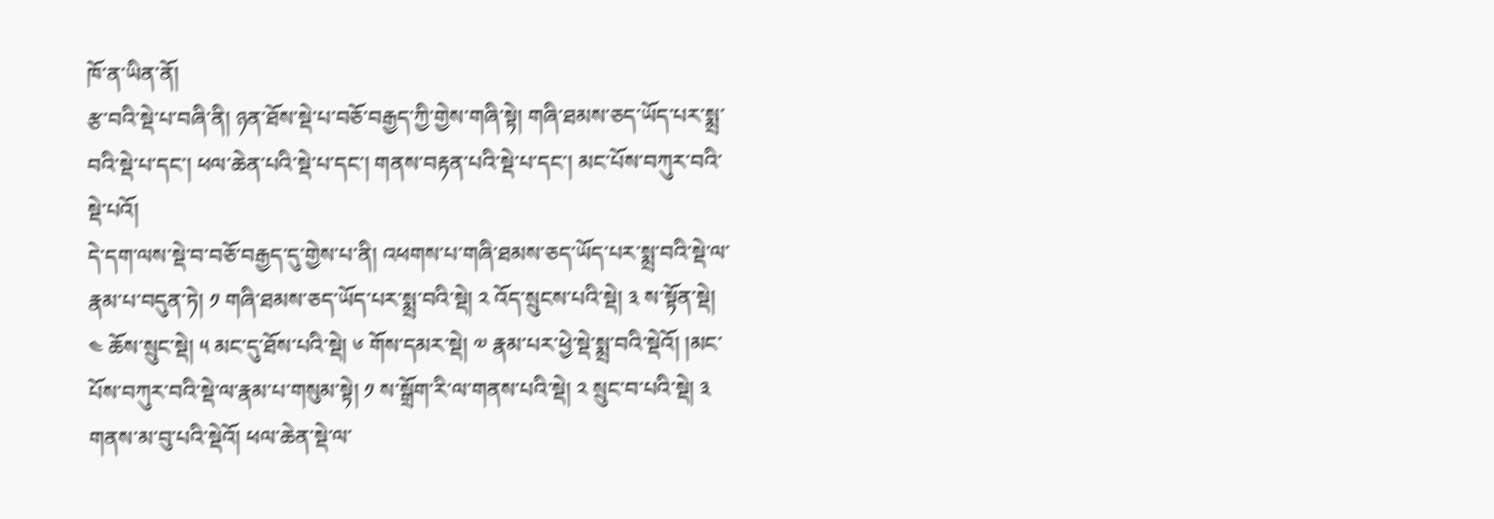ཁོ་ན་ཡིན་ནོ།
རྩ་བའི་སྡེ་པ་བཞི་ནི། ཉན་ཐོས་སྡེ་པ་བཅོ་བརྒྱད་ཀྱི་གྱེས་གཞི་སྟེ། གཞི་ཐམས་ཅད་ཡོད་པར་སྨྲ་བའི་སྡེ་པ་དང་། ཕལ་ཆེན་པའི་སྡེ་པ་དང་། གནས་བརྟན་པའི་སྡེ་པ་དང་། མང་པོས་བཀུར་བའི་སྡེ་པའོ།
དེ་དག་ལས་སྡེ་བ་བཅོ་བརྒྱད་དུ་གྱེས་པ་ནི། འཕགས་པ་གཞི་ཐམས་ཅད་ཡོད་པར་སྨྲ་བའི་སྡེ་ལ་རྣམ་པ་བདུན་ཏེ། ༡ གཞི་ཐམས་ཅད་ཡོད་པར་སྨྲ་བའི་སྡེ། ༢ འོད་སྲུངས་པའི་སྡེ། ༣ ས་སྟོན་སྡེ། ༤ ཆོས་སྲུང་སྡེ། ༥ མང་དུ་ཐོས་པའི་སྡེ། ༦ གོས་དམར་སྡེ། ༧ རྣམ་པར་ཕྱེ་སྡེ་སྨྲ་བའི་སྡེའོ། །མང་པོས་བཀུར་བའི་སྡེ་ལ་རྣམ་པ་གསུམ་སྟེ། ༡ ས་སྒྲོག་རི་ལ་གནས་པའི་སྡེ། ༢ སྲུང་བ་པའི་སྡེ། ༣ གནས་མ་བུ་པའི་སྡེའོ། ཕལ་ཆེན་སྡེ་ལ་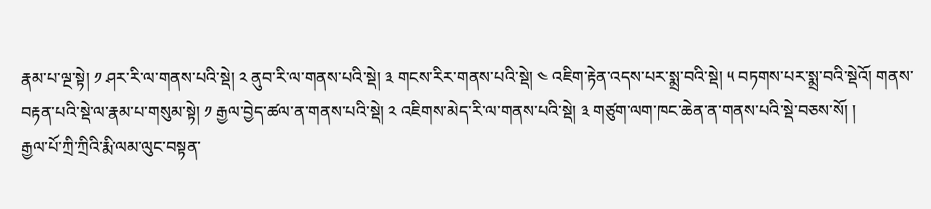རྣམ་པ་ལྔ་སྟེ། ༡ ཤར་རི་ལ་གནས་པའི་སྡེ། ༢ ནུབ་རི་ལ་གནས་པའི་སྡེ། ༣ གངས་རིར་གནས་པའི་སྡེ། ༤ འཇིག་རྟེན་འདས་པར་སྨྲ་བའི་སྡེ། ༥ བཏགས་པར་སྨྲ་བའི་སྡེའོ། གནས་བརྟན་པའི་སྡེ་ལ་རྣམ་པ་གསུམ་སྟེ། ༡ རྒྱལ་བྱེད་ཚལ་ན་གནས་པའི་སྡེ། ༢ འཇིགས་མེད་རི་ལ་གནས་པའི་སྡེ། ༣ གཙུག་ལག་ཁང་ཆེན་ན་གནས་པའི་སྡེ་བཅས་སོ། །
རྒྱལ་པོ་ཀྲི་ཀྲིའི་རྨི་ལམ་ལུང་བསྟན་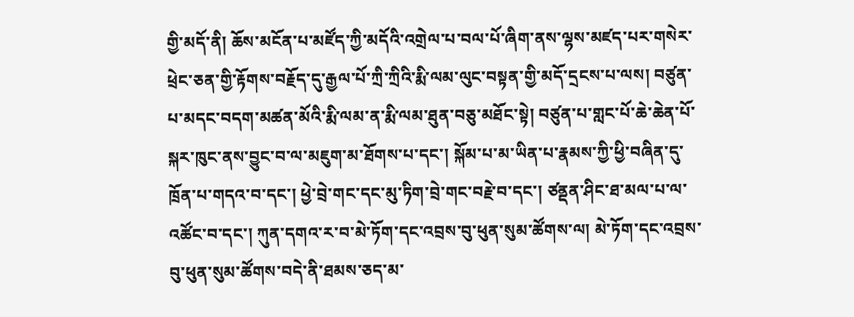གྱི་མདོ་ནི། ཆོས་མངོན་པ་མཛོད་ཀྱི་མདོའི་འགྲེལ་པ་བལ་པོ་ཞིག་ནས་ལྷས་མཛད་པར་གསེར་ཕྲེང་ཅན་གྱི་རྟོགས་བརྗོད་དུ་རྒྱལ་པོ་ཀྲི་ཀྲིའི་རྨི་ལམ་ལུང་བསྟན་གྱི་མདོ་དྲངས་པ་ལས། བཙུན་པ་མདང་བདག་མཚན་མོའི་རྨི་ལམ་ན་རྨི་ལམ་ཐུན་བཅུ་མཐོང་སྟེ། བཙུན་པ་གླང་པོ་ཆེ་ཆེན་པོ་སྐར་ཁུང་ནས་བྱུང་བ་ལ་མཇུག་མ་ཐོགས་པ་དང་། སྐོམ་པ་མ་ཡིན་པ་རྣམས་ཀྱི་ཕྱི་བཞིན་དུ་ཁྲོན་པ་གདའ་བ་དང་། ཕྱེ་བྲེ་གང་དང་མུ་ཏིག་བྲེ་གང་བརྗེ་བ་དང་། ཙནྡན་ཤིང་ཐ་མལ་པ་ལ་འཚོང་བ་དང་། ཀུན་དགའ་ར་བ་མེ་ཏོག་དང་འབྲས་བུ་ཕུན་སུམ་ཚོགས་ལ། མེ་ཏོག་དང་འབྲས་བུ་ཕུན་སུམ་ཚོགས་བདེ་ནི་ཐམས་ཅད་མ་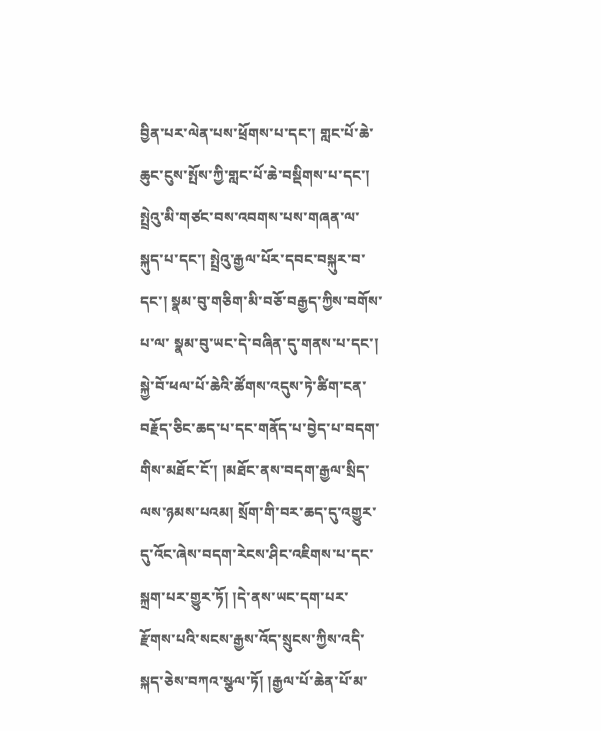བྱིན་པར་ལེན་པས་ཕྲོགས་པ་དང་། གླང་པོ་ཆེ་ཆུང་ངུས་སྤོས་ཀྱི་གླང་པོ་ཆེ་བསྡིགས་པ་དང་། སྤྲེའུ་མི་གཙང་བས་འབགས་པས་གཞན་ལ་སྐུད་པ་དང་། སྤྲེའུ་རྒྱལ་པོར་དབང་བསྐུར་བ་དང་། སྣམ་བུ་གཅིག་མི་བཅོ་བརྒྱད་ཀྱིས་བགོས་པ་ལ་ སྣམ་བུ་ཡང་དེ་བཞིན་དུ་གནས་པ་དང་། སྐྱེ་བོ་ཕལ་པོ་ཆེའི་ཚོགས་འདུས་ཏེ་ཚིག་ངན་བརྗོད་ཅིང་ཆད་པ་དང་གནོད་པ་བྱེད་པ་བདག་གིས་མཐོང་ངོ་། །མཐོང་ནས་བདག་རྒྱལ་སྲིད་ལས་ཉམས་པའམ། སྲོག་གི་བར་ཆད་དུ་འགྱུར་དུ་འོང་ཞེས་བདག་རེངས་ཤིང་འཇིགས་པ་དང་སྐྲག་པར་གྱུར་ཏོ། །དེ་ནས་ཡང་དག་པར་རྫོགས་པའི་སངས་རྒྱས་འོད་སྲུངས་ཀྱིས་འདི་སྐད་ཅེས་བཀའ་སྩལ་ཏོ། །རྒྱལ་པོ་ཆེན་པོ་མ་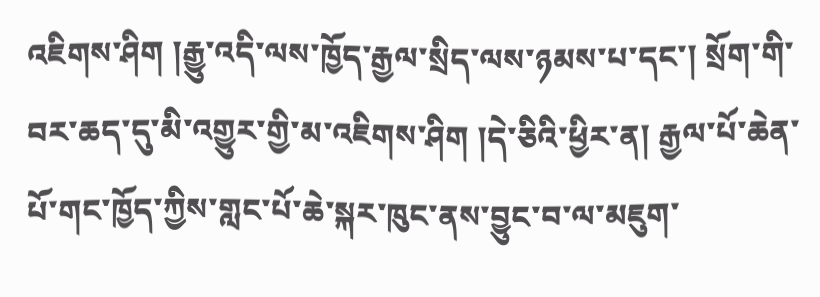འཇིགས་ཤིག །རྒྱུ་འདི་ལས་ཁྱོད་རྒྱལ་སྲིད་ལས་ཉམས་པ་དང་། སྲོག་གི་བར་ཆད་དུ་མི་འགྱུར་གྱི་མ་འཇིགས་ཤིག །དེ་ཅིའི་ཕྱིར་ན། རྒྱལ་པོ་ཆེན་པོ་གང་ཁྱོད་ཀྱིས་གླང་པོ་ཆེ་སྐར་ཁུང་ནས་བྱུང་བ་ལ་མཇུག་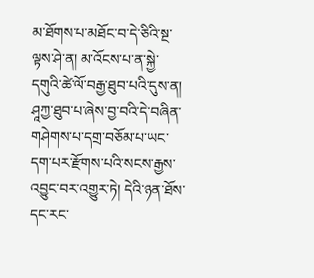མ་ཐོགས་པ་མཐོང་བ་དེ་ཅིའི་སྔ་ལྟས་ཤེ་ན། མ་འོངས་པ་ན་སྐྱེ་དགུའི་ཚེ་ལོ་བརྒྱ་ཐུབ་པའི་དུས་ན། ཤཱཀྱ་ཐུབ་པ་ཞེས་བྱ་བའི་དེ་བཞིན་གཤེགས་པ་དགྲ་བཅོམ་པ་ཡང་དག་པར་རྫོགས་པའི་སངས་རྒྱས་འབྱུང་བར་འགྱུར་ཏེ། དེའི་ཉན་ཐོས་དང་རང་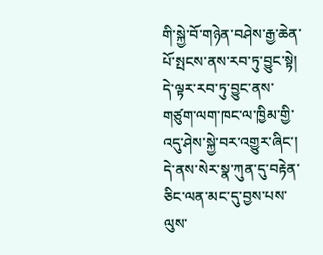གི་སྐྱེ་བོ་གཉེན་བཤེས་རྒྱ་ཆེན་པོ་སྤངས་ནས་རབ་ཏུ་བྱུང་སྟེ། དེ་ལྟར་རབ་ཏུ་བྱུང་ནས་གཙུག་ལག་ཁང་ལ་ཁྱིམ་གྱི་འདུ་ཤེས་སྐྱེ་བར་འགྱུར་ཞིང་། དེ་ནས་སེར་སྣ་ཀུན་དུ་བརྟེན་ཅིང་ལན་མང་དུ་བྱས་པས་ལུས་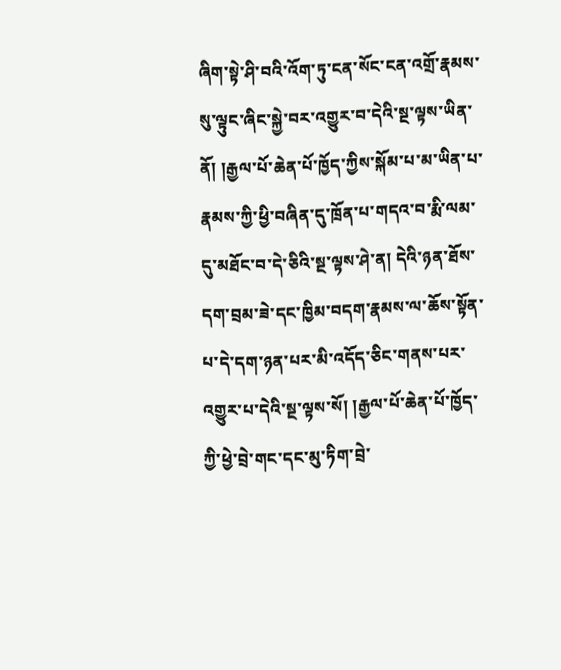ཞིག་སྟེ་ཤི་བའི་འོག་ཏུ་ངན་སོང་ངན་འགྲོ་རྣམས་སུ་ལྟུང་ཞིང་སྐྱེ་བར་འགྱུར་བ་དེའི་སྔ་ལྟས་ཡིན་ནོ། །རྒྱལ་པོ་ཆེན་པོ་ཁྱོད་ཀྱིས་སྐོམ་པ་མ་ཡིན་པ་རྣམས་ཀྱི་ཕྱི་བཞིན་དུ་ཁྲོན་པ་གདའ་བ་རྨི་ལམ་དུ་མཐོང་བ་དེ་ཅིའི་སྔ་ལྟས་ཤེ་ན། དེའི་ཉན་ཐོས་དག་བྲམ་ཟེ་དང་ཁྱིམ་བདག་རྣམས་ལ་ཆོས་སྟོན་པ་དེ་དག་ཉན་པར་མི་འདོད་ཅིང་གནས་པར་འགྱུར་པ་དེའི་སྔ་ལྟས་སོ། །རྒྱལ་པོ་ཆེན་པོ་ཁྱོད་ཀྱི་ཕྱེ་བྲེ་གང་དང་མུ་ཏིག་བྲེ་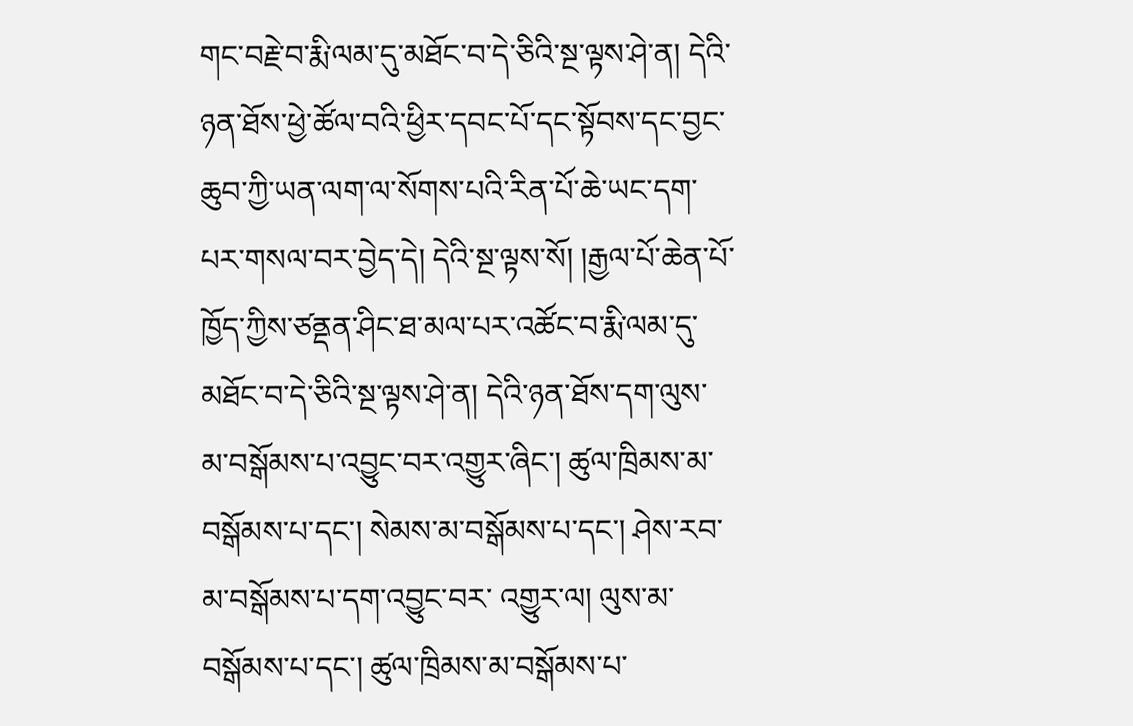གང་བརྗེ་བ་རྨི་ལམ་དུ་མཐོང་བ་དེ་ཅིའི་སྔ་ལྟས་ཤེ་ན། དེའི་ཉན་ཐོས་ཕྱེ་ཚོལ་བའི་ཕྱིར་དབང་པོ་དང་སྟོབས་དང་བྱང་ཆུབ་ཀྱི་ཡན་ལག་ལ་སོགས་པའི་རིན་པོ་ཆེ་ཡང་དག་པར་གསལ་བར་བྱེད་དེ། དེའི་སྔ་ལྟས་སོ། །རྒྱལ་པོ་ཆེན་པོ་ཁྱོད་ཀྱིས་ཙནྡན་ཤིང་ཐ་མལ་པར་འཚོང་བ་རྨི་ལམ་དུ་མཐོང་བ་དེ་ཅིའི་སྔ་ལྟས་ཤེ་ན། དེའི་ཉན་ཐོས་དག་ལུས་མ་བསྒོམས་པ་འབྱུང་བར་འགྱུར་ཞིང་། ཚུལ་ཁྲིམས་མ་བསྒོམས་པ་དང་། སེམས་མ་བསྒོམས་པ་དང་། ཤེས་རབ་མ་བསྒོམས་པ་དག་འབྱུང་བར་ འགྱུར་ལ། ལུས་མ་བསྒོམས་པ་དང་། ཚུལ་ཁྲིམས་མ་བསྒོམས་པ་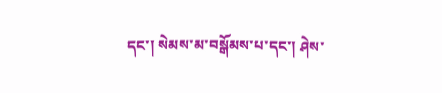དང་། སེམས་མ་བསྒོམས་པ་དང་། ཤེས་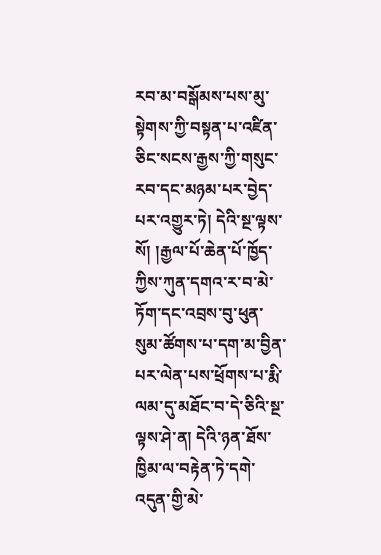རབ་མ་བསྒོམས་པས་མུ་སྟེགས་ཀྱི་བསྟན་པ་འཛིན་ཅིང་སངས་རྒྱས་ཀྱི་གསུང་རབ་དང་མཉམ་པར་བྱེད་པར་འགྱུར་ཏེ། དེའི་སྔ་ལྟས་སོ། །རྒྱལ་པོ་ཆེན་པོ་ཁྱོད་ཀྱིས་ཀུན་དགའ་ར་བ་མེ་ཏོག་དང་འབྲས་བུ་ཕུན་སུམ་ཚོགས་པ་དག་མ་བྱིན་པར་ལེན་པས་ཕྲོགས་པ་རྨི་ལམ་དུ་མཐོང་བ་དེ་ཅིའི་སྔ་ལྟས་ཤེ་ན། དེའི་ཉན་ཐོས་ཁྱིམ་ལ་བརྟེན་ཏེ་དགེ་འདུན་གྱི་མེ་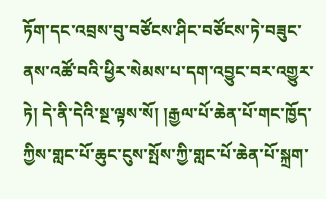ཏོག་དང་འབྲས་བུ་བཙོངས་ཤིང་བཙོངས་ཏེ་བཟུང་ནས་འཚོ་བའི་ཕྱིར་སེམས་པ་དག་འབྱུང་བར་འགྱུར་ཏེ། དེ་ནི་དེའི་སྔ་ལྟས་སོ། །རྒྱལ་པོ་ཆེན་པོ་གང་ཁྱོད་ཀྱིས་གླང་པོ་ཆུང་ངུས་སྤོས་ཀྱི་གླང་པོ་ཆེན་པོ་སྐྲག་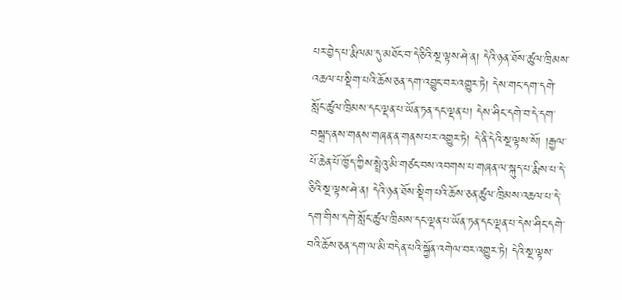པར་བྱེད་པ་རྨི་ལམ་དུ་མཐོང་བ་དེ་ཅིའི་སྔ་ལྟས་ཤེ་ན། དེའི་ཉན་ཐོས་ཚུལ་ཁྲིམས་འཆལ་པ་སྡིག་པའི་ཆོས་ཅན་དག་འབྱུང་བར་འགྱུར་ཏེ། དེས་གང་དག་དགེ་སློང་ཚུལ་ཁྲིམས་དང་ལྡན་པ་ཡོན་ཏན་དང་ལྡན་པ། དེས་ཤིང་དགེ་བ་དེ་དག་བསྐྲད་ནས་གནས་གཞན་ན་གནས་པར་འགྱུར་ཏེ། དེ་ནི་དེའི་སྔ་ལྟས་སོ། །རྒྱལ་པོ་ཆེན་པོ་ཁྱོད་ཀྱིས་སྤྲེའུ་མི་གཙང་བས་འབགས་པ་གཞན་ལ་སྐུད་པ་རྨིས་པ་དེ་ཅིའི་སྔ་ལྟས་ཤེ་ན། དེའི་ཉན་ཐོས་སྡིག་པའི་ཆོས་ཅན་ཚུལ་ཁྲིམས་འཆལ་པ་དེ་དག་གིས་དགེ་སློང་ཚུལ་ཁྲིམས་དང་ལྡན་པ་ཡོན་ཏན་དང་ལྡན་པ་དེས་ཤིང་དགེ་བའི་ཆོས་ཅན་དག་ལ་མི་བདེན་པའི་སྐྱོན་འགེལ་བར་འགྱུར་ཏེ། དེའི་སྔ་ལྟས་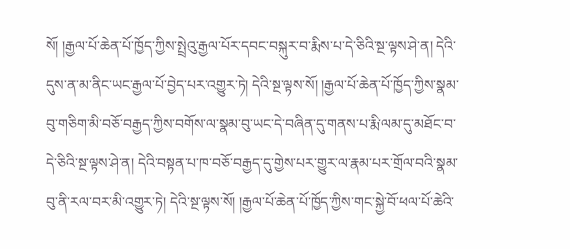སོ། །རྒྱལ་པོ་ཆེན་པོ་ཁྱོད་ཀྱིས་སྤྲེའུ་རྒྱལ་པོར་དབང་བསྐུར་བ་རྨིས་པ་དེ་ཅིའི་སྔ་ལྟས་ཤེ་ན། དེའི་དུས་ན་མ་ནིང་ཡང་རྒྱལ་པོ་བྱེད་པར་འགྱུར་ཏེ། དེའི་སྔ་ལྟས་སོ། །རྒྱལ་པོ་ཆེན་པོ་ཁྱོད་ཀྱིས་སྣམ་བུ་གཅིག་མི་བཅོ་བརྒྱད་ཀྱིས་བགོས་ལ་སྣམ་བུ་ཡང་དེ་བཞིན་དུ་གནས་པ་རྨི་ལམ་དུ་མཐོང་བ་དེ་ཅིའི་སྔ་ལྟས་ཤེ་ན། དེའི་བསྟན་པ་ཁ་བཅོ་བརྒྱད་དུ་གྱེས་པར་གྱུར་ལ་རྣམ་པར་གྲོལ་བའི་སྣམ་བུ་ནི་རལ་བར་མི་འགྱུར་ཏེ། དེའི་སྔ་ལྟས་སོ། །རྒྱལ་པོ་ཆེན་པོ་ཁྱོད་ཀྱིས་གང་སྐྱེ་བོ་ཕལ་པོ་ཆེའི་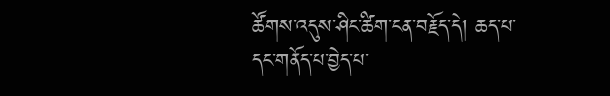ཚོགས་འདུས་ཤིང་ཚིག་ངན་བརྗོད་དེ། ཆད་པ་དང་གནོད་པ་བྱེད་པ་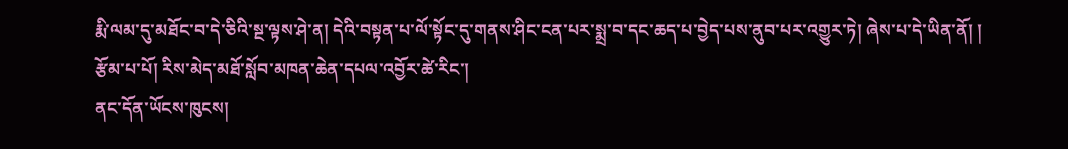རྨི་ལམ་དུ་མཐོང་བ་དེ་ཅིའི་སྔ་ལྟས་ཤེ་ན། དེའི་བསྟན་པ་ལོ་སྟོང་དུ་གནས་ཤིང་ངན་པར་སྨྲ་བ་དང་ཆད་པ་བྱེད་པས་ནུབ་པར་འགྱུར་ཏེ། ཞེས་པ་དེ་ཡིན་ནོ། །
རྩོམ་པ་པོ། རིས་མེད་མཐོ་སློབ་མཁན་ཆེན་དཔལ་འབྱོར་ཚེ་རིང་།
ནང་དོན་ཡོངས་ཁུངས།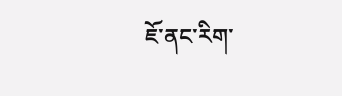ཇོ་ནང་རིག་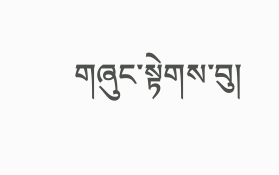གཞུང་སྟེགས་བུ།